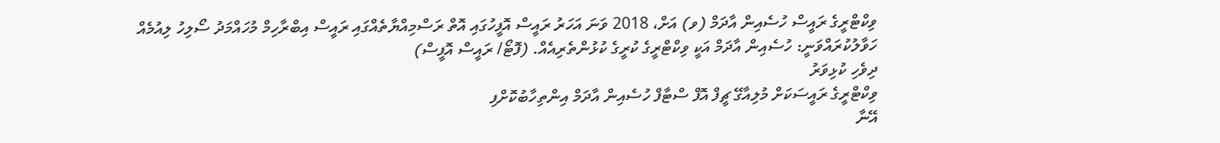ވިކްޓްރީގެ ރައީސް ހުސެއިން އާދަމް (ވ) އަށް، 2018 ވަނަ އަހަރު ރައީސް އޮފީހުގައި އޮތް ރަސްމިއްޔާތެއްގައި ރައީސް އިބްރާހިމް މުހައްމަދު ސޯލިހު ލިއުމެއް ހަވާލުކުރައްވަނީ: ހުސެއިން އާދަމް އަކީ ވިކްޓްރީގެ ކުރީގެ ކުޅުންތެރިއެއް. (ފޮޓޯ/ ރައީސް އޮފީސް)
ދިވެހި ކުޅިވަރު
ވިކްޓްރީގެ ރައީސަކަށް މުލިއާގޭ ޗީފް އޮފް ސްޓާފް ހުސެއިން އާދަމް އިންތިހާބުކޮށްފި
އޭނާ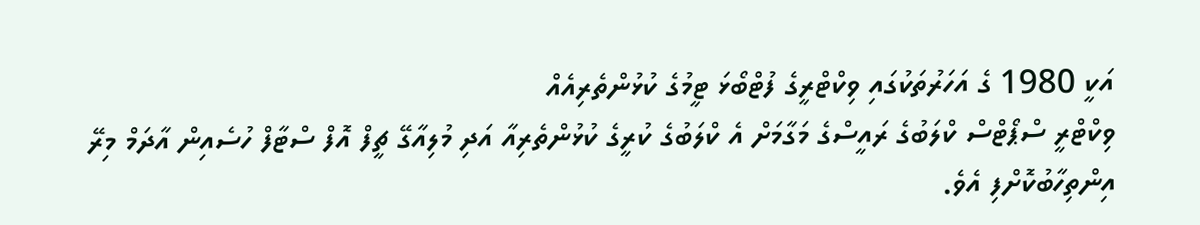އަކީ 1980 ގެ އަހަރުތަކުގައި ވިކްޓްރީގެ ފުޓްބޯޅަ ޓީމުގެ ކުޅުންތެރިއެއް
ވިކްޓްރީ ސްޕޯޓްސް ކްލަބުގެ ރައީސްގެ މަގާމަށް އެ ކްލަބުގެ ކުރީގެ ކުޅުންތެރިއާ އަދި މުލިއާގޭ ޗީފް އޮފް ސްޓާފް ހުސެއިން އާދަމް މިރޭ އިންތިހާބުކޮށްފި އެވެ.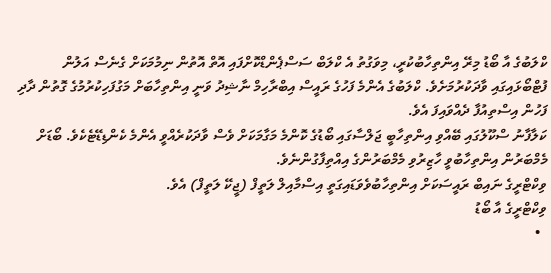ކްލަބުގެ އާ ބޯޑު މިރޭ އިންތިހާބުކުރީ، މިވަގުތު އެ ކްލަބް ސަސްޕެންޑްކޮށްފައި އޮތް އޮތުން ނިމުމަކަށް ގެނެސް އަލުން ފުޓްބޯޅައިގައި ވާދަކުރުމަށެވެ. ކްލަބުގެ އެންމެ ފަހުގެ ރައީސް އިބްރާހިމް ނާޝިދު ވަނީ އިންތިހާބަށް މަގުފަހިކުރުމުގެ ގޮތުން ދާދި ފަހުން އިސްތިއުފާ ދެއްވައިފަ އެވެ.
ކަލާފާނު ސްކޫލުގައި ބޭއްވި އިންތިހާބީ ޖަލްސާގައި ބޯޑުގެ ކޮންމެ މަގާމަކަށް ވެސް ވާދަކުރެއްވީ އެންމެ ކެންޑިޑޭޓެކެވެ. ބޯޑަށް މެމްބަރުން އިންތިހާބުވީ ހާޒިރުވި މެމްބަރުންގެ އިއްތިފާގުންނެވެ.
ވިކްޓްރީގެ ނައިބް ރައީސަކަށް އިންތިހާބުވެވަޑައިގަތީ އިސްމާއިލް ލަތީފް (ޖީކޭ ލަތީފް) އެވެ.
ވިކްޓްރީގެ އާ ބޯޑު
  •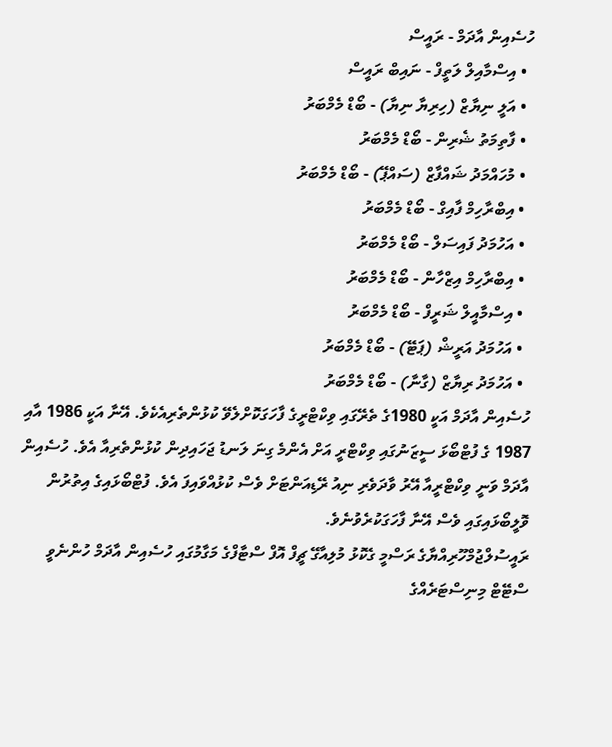ހުސެއިން އާދަމް - ރައީސް
  • އިސްމާއިލް ލަތީފް - ނައިބް ރައީސް
  • އަލީ ނިޔާޒް (ހިރިޔާ ނިޔާ) - ބޯޑް މެމްބަރު
  • ފާތިމަތު ޝެރިން - ބޯޑް މެމްބަރު
  • މުހައްމަދު ޝައްފާޒް (ސައްޕޭ) - ބޯޑް މެމްބަރު
  • އިބްރާހިމް ފާއިގް - ބޯޑް މެމްބަރު
  • އަހުމަދު ފައިސަލް - ބޯޑް މެމްބަރު
  • އިބްރާހިމް އިޒްހާން - ބޯޑް މެމްބަރު
  • އިސްމާއީލް ޝަރީފް - ބޯޑް މެމްބަރު
  • އަހުމަދު އަރީޝް (ޕަޓޭ) - ބޯޑް މެމްބަރު
  • އަހުމަދު ރިޔާޒް (ގާނާ) - ބޯޑް މެމްބަރު
ހުސެއިން އާދަމް އަކީ 1980ގެ ތެރޭގައި ވިކްޓްރީގެ ފާހަގަކޮށްލެވޭ ކުޅުންތެރިއެކެވެ. އޭނާ އަކީ 1986 އާއި 1987 ގެ ފުޓްބޯޅަ ސީޒަނުގައި ވިކްޓްރީ އަށް އެންމެ ގިނަ ލަނޑު ޖަހައިދިން ކުޅުންތެރިއާ އެވެ. ހުސެއިން އާދަމް ވަނީ ވިކްޓްރީއާ އޭރު ވާދަވެރި ނިއު ރޭޑިއަންޓަށް ވެސް ކުޅުއްވައިފަ އެވެ. ފުޓްބޯޅައިގެ އިތުރުން ވޮލީބޯޅައިގައި ވެސް އޭނާ ފާހަގަކުރެވުނެވެ.
ރައީސުލްޖުމްހޫރިއްޔާގެ ރަސްމީ ގެކޮޅު މުލިއާގޭ ޗީފް އޮފް ސްޓާފްގެ މަގާމުގައި ހުސެއިން އާދަމް ހުންނެވީ ސްޓޭޓް މިނިސްޓަރެއްގެ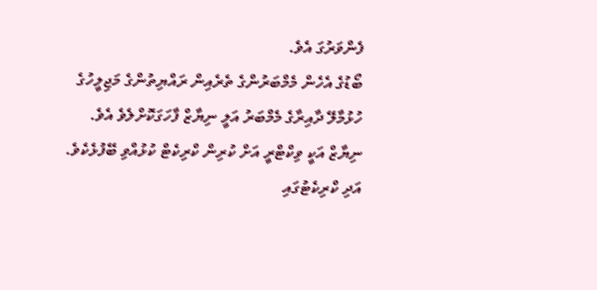ފެންވަރުގަ އެވެ.
ބޯޑުގެ އެހެން މެމްބަރުންގެ ތެރެއިން ރައްޔިތުންގެ މަޖިލީހުގެ ހުޅުމާލޭ ދާއިރާގެ މެމްބަރު އަލީ ނިޔާޒް ފާހަގަކޮށްލެވެ އެވެ. ނިޔާޒް އަކީ ވިކްޓްރީ އަށް ކުރިން ކްރިކެޓް ކުޅުއްވި ބޭފުޅެކެވެ. އަދި ކްރިކެޓުގައި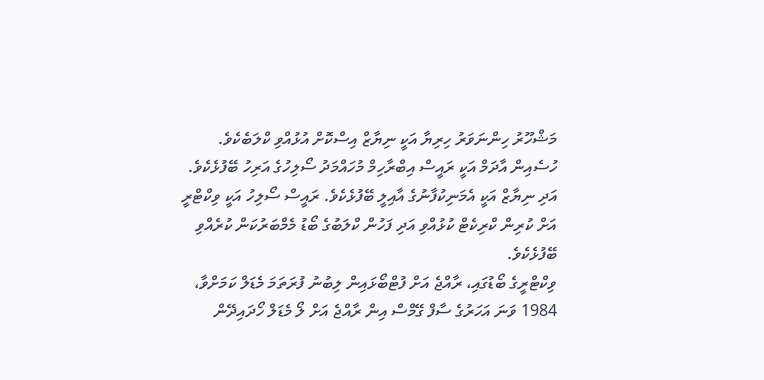މަޝްހޫރު ހިންނަވަރު ހިރިޔާ އަކީ ނިޔާޒް އިސްކޮށް އުޅުއްވި ކްލަބެކެވެ.
ހުސެއިން އާދަމް އަކީ ރައީސް އިބްރާހިމް މުހައްމަދު ސޯލިހުގެ އަރިހު ބޭފުޅެކެވެ. އަދި ނިޔާޒް އަކީ އެމަނިކުފާނުގެ އާއިލީ ބޭފުޅެކެވެ. ރައީސް ސޯލިހު އަކީ ވިކްޓްރީ އަށް ކުރިން ކްރިކެޓް ކުޅުއްވި އަދި ފަހުން ކްލަބުގެ ބޯޑު މެމްބަރުކަން ކުރެއްވި ބޭފުޅެކެވެ.
ވިކްޓްރީގެ ބޯޑުގައި، ރާއްޖެ އަށް ފުޓްބޯޅައިން ލިބުނު ފުރަތަމަ މެޑަލް ކަމަށްވާ، 1984 ވަނަ އަހަރުގެ ސާފް ގޭމްސް އިން ރާއްޖެ އަށް ލޯ މެޑަލް ހޯދައިދޭން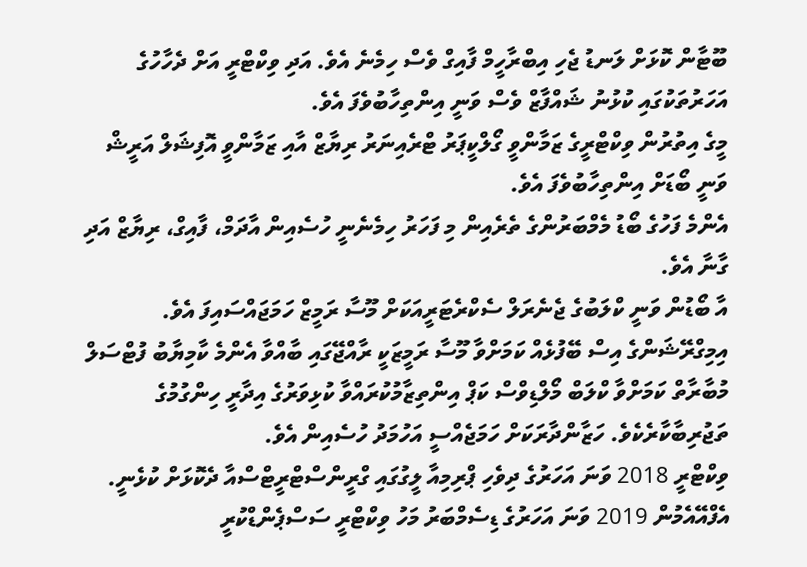ބޫޓާން ކޮޅަށް ލަނޑު ޖެހި އިބްރާހީމް ފާއިގް ވެސް ހިމެނެ އެވެ. އަދި ވިކްޓްރީ އަށް ދެހާހުގެ އަހަރުތަކުގައި ކުޅުނު ޝައްފާޒް ވެސް ވަނީ އިންތިހާބުވެފަ އެވެ.
މީގެ އިތުރުން ވިކްޓްރީގެ ޒަމާންވީ ގޯލްކީޕަރު ޓްރެއިނަރު ރިޔާޒް އާއި ޒަމާންވީ އޮފިޝަލް އަރީޝް ވަނީ ބޯޑަށް އިންތިހާބުވެފަ އެވެ.
އެންމެ ފަހުގެ ބޯޑު މެމްބަރުންގެ ތެރެއިން މި ފަހަރު ހިމެނެނީ ހުސެއިން އާދަމް، ފާއިގް، ރިޔާޒް އަދި ގާނާ އެވެ.
އާ ބޯޑުން ވަނީ ކްލަބުގެ ޖެނެރަލް ސެކްރެޓަރީއަކަށް މޫސާ ރަމީޒް ހަމަޖައްސައިފަ އެވެ. އިމިގްރޭޝަންގެ އިސް ބޭފުޅެއް ކަމަށްވާ މޫސާ ރަމީޒަކީ ރާއްޖޭގައި ބާއްވާ އެންމެ ކާމިޔާބު ފުޓްސަލް މުބާރާތް ކަމަށްވާ ކްލަބް މޯލްޑިވްސް ކަޕް އިންތިޒާމުކުރައްވާ ކުޅިވަރުގެ އިދާރީ ހިންގުމުގެ ތަޖުރިބާކާރެކެވެ. ހަޒާންދާރަކަށް ހަމަޖެއްސީ އަހުމަދު ހުސެއިން އެވެ.
ވިކްޓްރީ 2018 ވަނަ އަހަރުގެ ދިވެހި ޕްރިމިއާ ލީގުގައި ގްރީންސްޓްރީޓްސްއާ ދެކޮޅަށް ކުޅެނީ.
އެފްއޭއެމުން 2019 ވަނަ އަހަރުގެ ޑިސެމްބަރު މަހު ވިކްޓްރީ ސަސްޕެންޑްކުރީ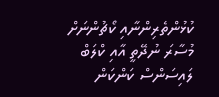ކުޅުންތެރިންނާއި ކޯޗުންނަށް މުސާރަ ނުދޭތީ އާއި ކްލަބް ލައިސަންސް ކަންކަން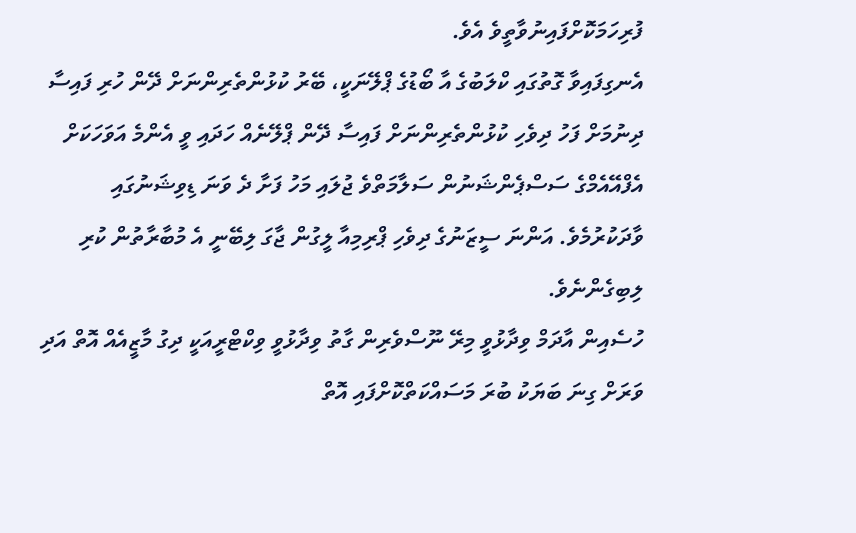ފުރިހަމަކޮށްފައިނުވާތީވެ އެވެ.
އެނގިފައިވާ ގޮތުގައި ކްލަބުގެ އާ ބޯޑުގެ ޕްލޭނަކީ، ބޭރު ކުޅުންތެރިންނަށް ދޭން ހުރި ފައިސާ ދިނުމަށް ފަހު ދިވެހި ކުޅުންތެރިންނަށް ފައިސާ ދޭން ޕްލޭނެއް ހަދައި ވީ އެންމެ އަވަހަކަށް އެފްއޭއެމްގެ ސަސްޕެންޝަނުން ސަލާމަތްވެ ޖުލައި މަހު ފަށާ ދެ ވަނަ ޑިވިޝަނުގައި ވާދަކުރުމެވެ. އަންނަ ސީޒަނުގެ ދިވެހި ޕްރިމިއާ ލީގުން ޖާގަ ލިބޭނީ އެ މުބާރާތުން ކުރި ލިބިގެންނެވެ.
ހުސެއިން އާދަމް ވިދާޅުވީ މިރޭ ނޫސްވެރިން ގާތު ވިދާޅުވީ ވިކްޓްރީއަކީ ދިގު މާޒީއެއް އޮތް އަދި ވަރަށް ގިނަ ބަޔަކު ބުރަ މަސައްކަތްކޮށްފައި އޮތް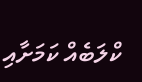ކްލަބެއް ކަމަށާއި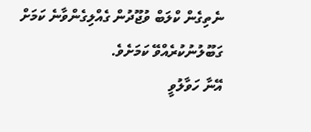ނެތިގެން ކްލަބް ވުޖޫދުން ގެއްލިގެންވާނެ ކަމަށް ގަބޫލުނުކުރެއްވޭ ކަމަށެވެ.
އޭނާ ހަވާލުވީ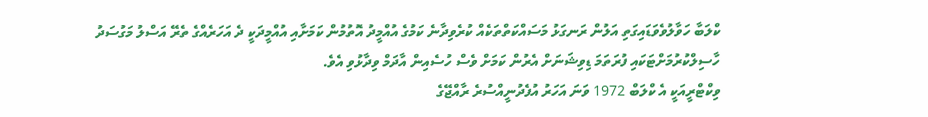ކްލަބާ ހަވާލުވެވަޑައިގަތި އަލުން ރަނގަޅު މަސައްކަތްތަކެއް ކުރެވިދާނެ ކަމުގެ އުއްމީދު އޮތުމުން ކަމަށާއި އުއްމީދަކީ ދެ އަހަރެއްގެ ތެރޭ އަސްލު މަގުސަދު ހާސިލްކުރުމަށްޓަކައި ފުރަތަމަ ޑިވިޝަނަށް އެރުން ކަމަށް ވެސް ހުސެއިން އާދަމް ވިދާޅުވި އެވެ.
ވިކްޓްރީއަކީ އެ ކްލަބް 1972 ވަނަ އަހަރު އުފެދުނީއްސުރެ ރާއްޖޭގެ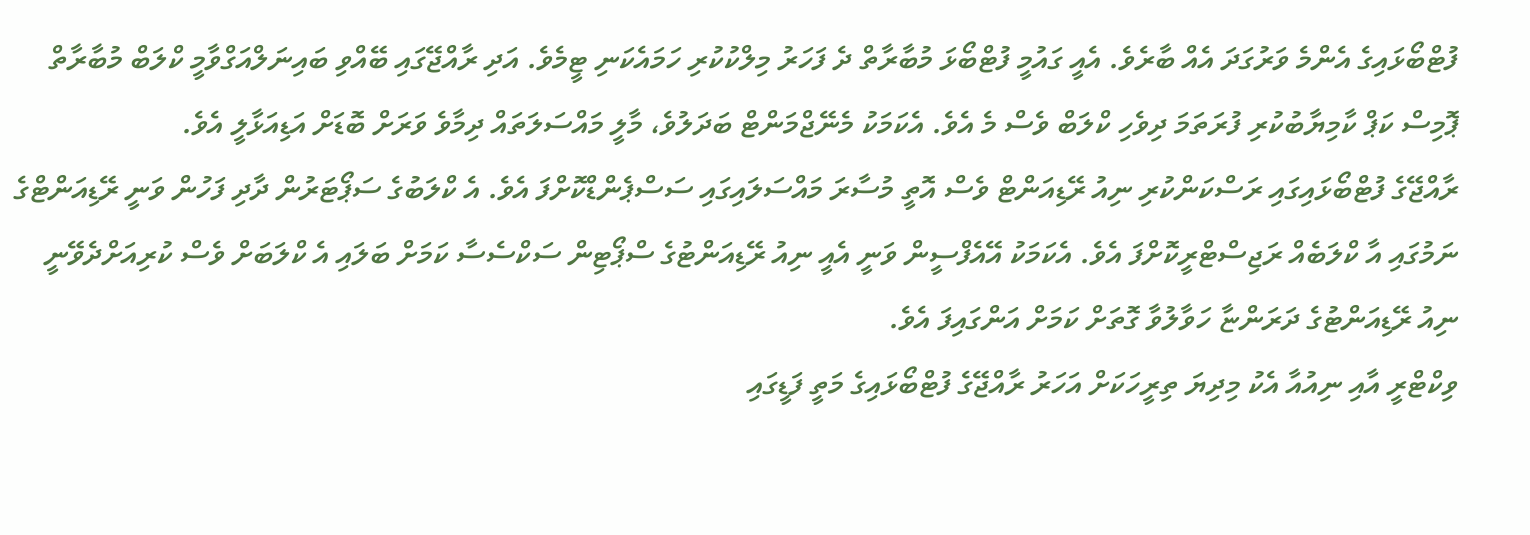ފުޓްބޯޅައިގެ އެންމެ ވަރުގަދަ އެއް ބާރެވެ. އެއީ ގައުމީ ފުޓްބޯޅަ މުބާރާތް ދެ ފަހަރު މިލްކުކުރި ހަމައެކަނި ޓީމެވެ. އަދި ރާއްޖޭގައި ބޭއްވި ބައިނަލްއަގްވާމީ ކްލަބް މުބާރާތް ޕޮމިސް ކަޕް ކާމިޔާބުކުރި ފުރަތަމަ ދިވެހި ކްލަބް ވެސް މެ އެވެ. އެކަމަކު މެނޭޖްމަންޓް ބަދަލުވެ، މާލީ މައްސަލަތައް ދިމާވެ ވަރަށް ބޮޑަށް އަޑިއަޅާލީ އެވެ.
ރާއްޖޭގެ ފުޓްބޯޅައިގައި ރަސްކަންކުރި ނިއު ރޭޑިއަންޓް ވެސް އޮތީ މުސާރަ މައްސަލައިގައި ސަސްޕެންޑްކޮށްފަ އެވެ. އެ ކްލަބުގެ ސަޕޯޓަރުން ދާދި ފަހުން ވަނީ ރޭޑިއަންޓްގެ ނަމުގައި އާ ކްލަބެއް ރަޖިސްޓްރީކޮށްފަ އެވެ. އެކަމަކު އޭއެފްސީން ވަނީ އެއީ ނިއު ރޭޑިއަންޓުގެ ސްޕޯޓިން ސަކްސެސާ ކަމަށް ބަލައި އެ ކްލަބަށް ވެސް ކުރިއަށްދެވޭނީ ނިއު ރޭޑިއަންޓުގެ ދަރަންޏާ ހަވާލުވާ ގޮތަށް ކަމަށް އަންގައިފަ އެވެ.
ވިކްޓްރީ އާއި ނިއުއާ އެކު މިދިޔަ ތިރީހަކަށް އަހަރު ރާއްޖޭގެ ފުޓްބޯޅައިގެ މަތީ ފަޑީގައި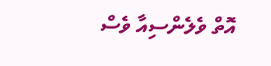އޮތް ވެލެންސިއާ ވެސް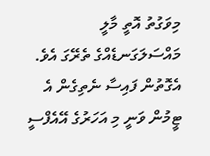މިވަގުތު އޮތީ މާލީ މައްސަލަގަނޑެއްގެ ތެރޭގަ އެވެ. އެގޮތުން ފައިސާ ނެތިގެން އެ ޓީމުން ވަނީ މި އަހަރުގެ އޭއެފްސީ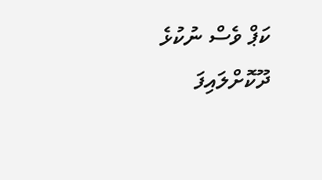ކަޕް ވެސް ނުކުޅެ ދޫކޮށްލައިފަ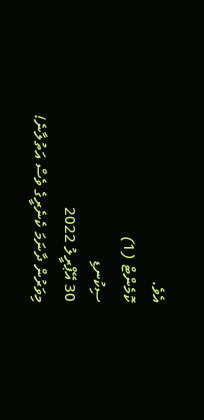އެވެ.
ކޮމެންޓް (1)
ސިކުނޑި
30 އޭޕްރީލު 2022
މިވަރުން ދާނަމަ ކެނެރީގެ ވެސް އަތުލާނެ!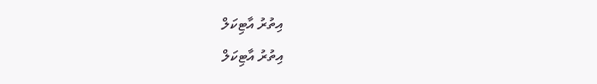އިތުރު އާޓިކަލް
އިތުރު އާޓިކަލް